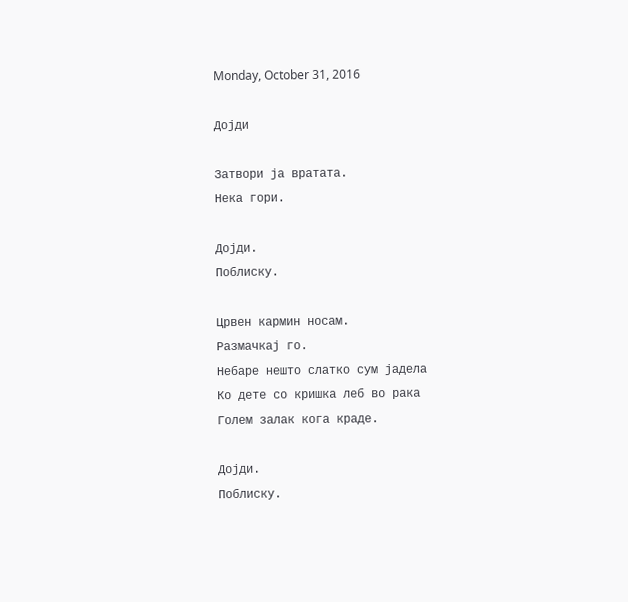Monday, October 31, 2016

Дојди

Затвори ја вратата.
Нека гори.

Дојди.
Поблиску.

Црвен кармин носам.
Размачкај го.
Небаре нешто слатко сум јадела
Ко дете со кришка леб во рака
Голем залак кога краде.

Дојди.
Поблиску.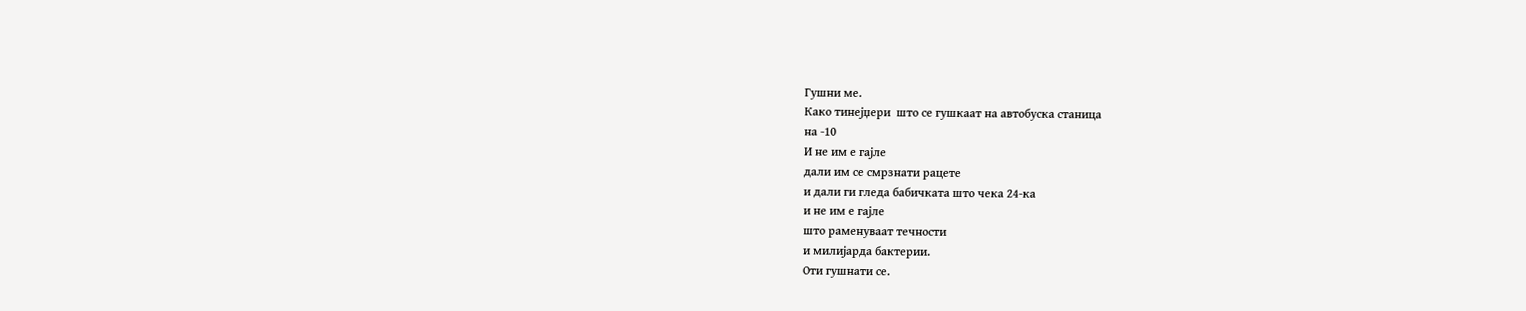Гушни ме.
Како тинејџери  што се гушкаат на автобуска станица
на -10
И не им е гајле
дали им се смрзнати рацете
и дали ги гледа бабичката што чека 24-ка
и не им е гајле
што раменуваат течности
и милијарда бактерии.
Оти гушнати се.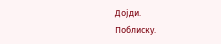Дојди.
Поблиску.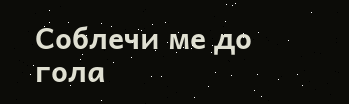Соблечи ме до гола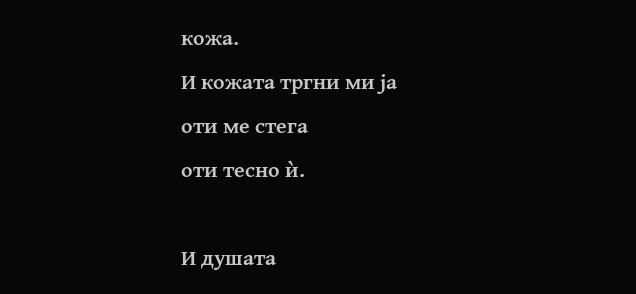кожа.
И кожата тргни ми ја
оти ме стега
оти тесно ѝ.

И душата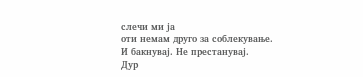слечи ми ја
оти немам другo за соблекување.
И бакнувај. Не престанувај.
Дур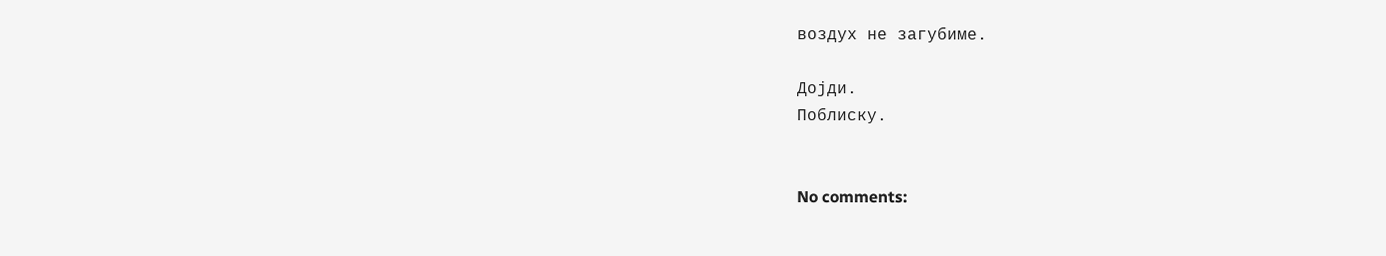воздух не загубиме.

Дојди.
Поблиску.


No comments: